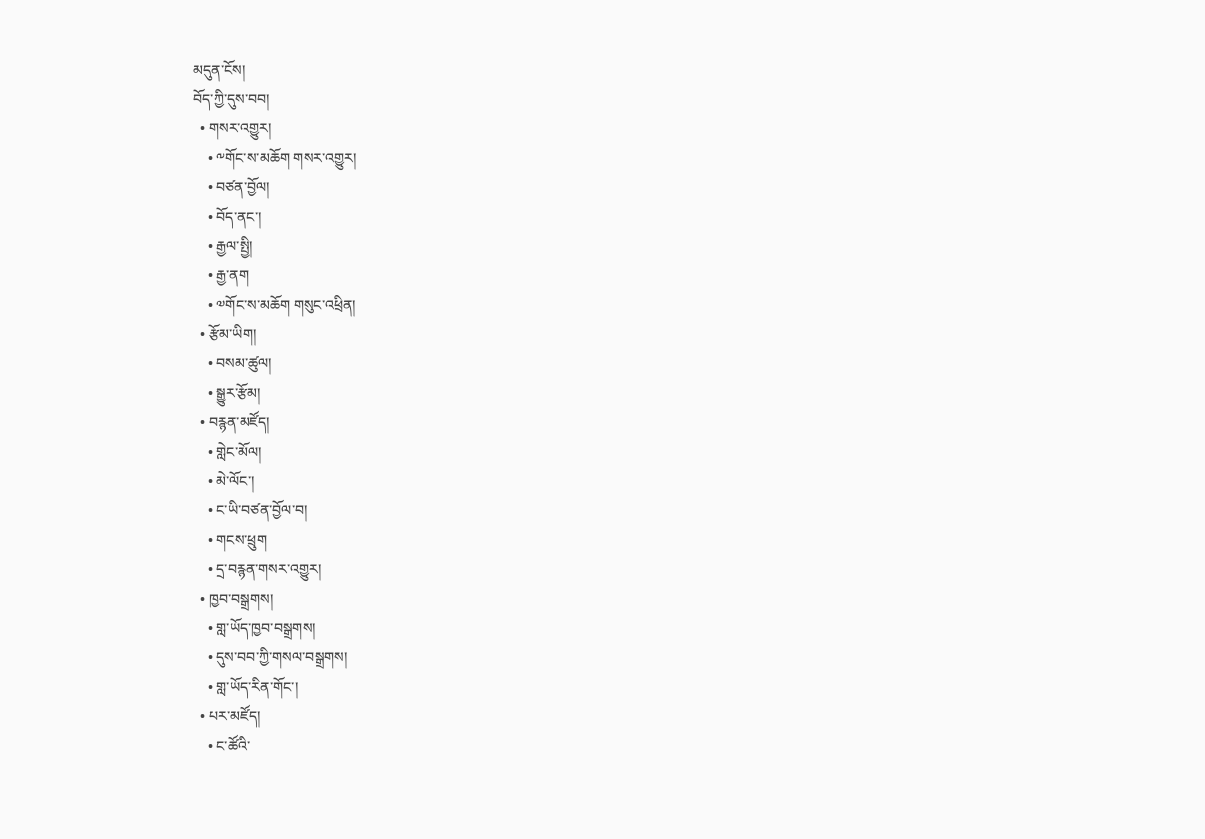མདུན་ངོས།
བོད་ཀྱི་དུས་བབ།
  • གསར་འགྱུར།
    • ༸གོང་ས་མཆོག གསར་འགྱུར།
    • བཙན་བྱོལ།
    • བོད་ནང་།
    • རྒྱལ་སྤྱི།
    • རྒྱ་ནག
    • ༧གོང་ས་མཆོག གསུང་འཕྲིན།
  • རྩོམ་ཡིག།
    • བསམ་ཚུལ།
    • སྒྱུར་རྩོམ།
  • བརྙན་མཛོད།
    • གླེང་མོལ།
    • མེ་ལོང་།
    • ང་ཡི་བཙན་བྱོལ་བ།
    • གངས་ཕྲུག
    • དྲ་བརྙན་གསར་འགྱུར།
  • ཁྱབ་བསྒྲགས།
    • གླ་ཡོད་ཁྱབ་བསྒྲགས།
    • དུས་བབ་ཀྱི་གསལ་བསྒྲགས།
    • གླ་ཡོད་རིན་གོང་།
  • པར་མཛོད།
    • ང་ཚོའི་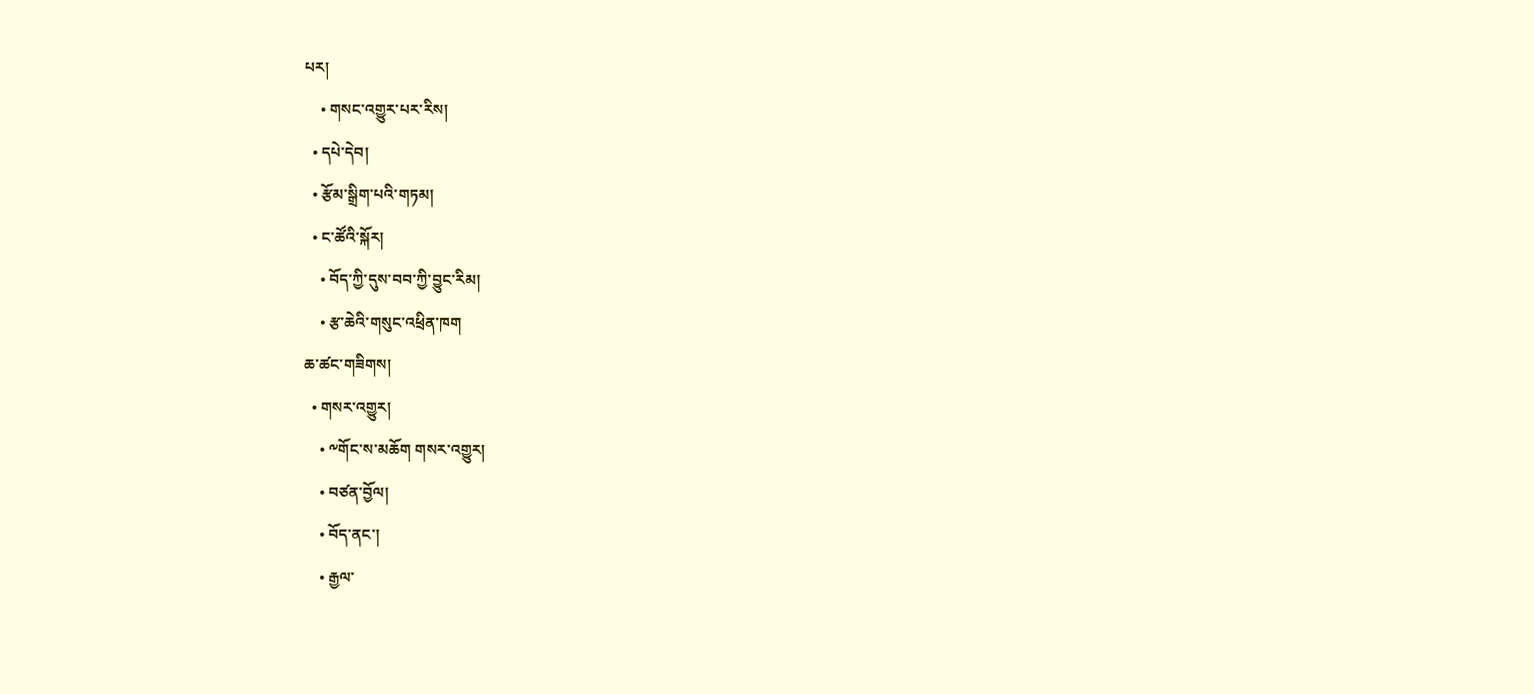པར།
    • གསང་འགྱུར་པར་རིས།
  • དཔེ་དེབ།
  • རྩོམ་སྒྲིག་པའི་གཏམ།
  • ང་ཚོའི་སྐོར།
    • བོད་ཀྱི་དུས་བབ་ཀྱི་བྱུང་རིམ།
    • རྩ་ཆེའི་གསུང་འཕྲིན་ཁག
ཆ་ཚང་གཟིགས།
  • གསར་འགྱུར།
    • ༸གོང་ས་མཆོག གསར་འགྱུར།
    • བཙན་བྱོལ།
    • བོད་ནང་།
    • རྒྱལ་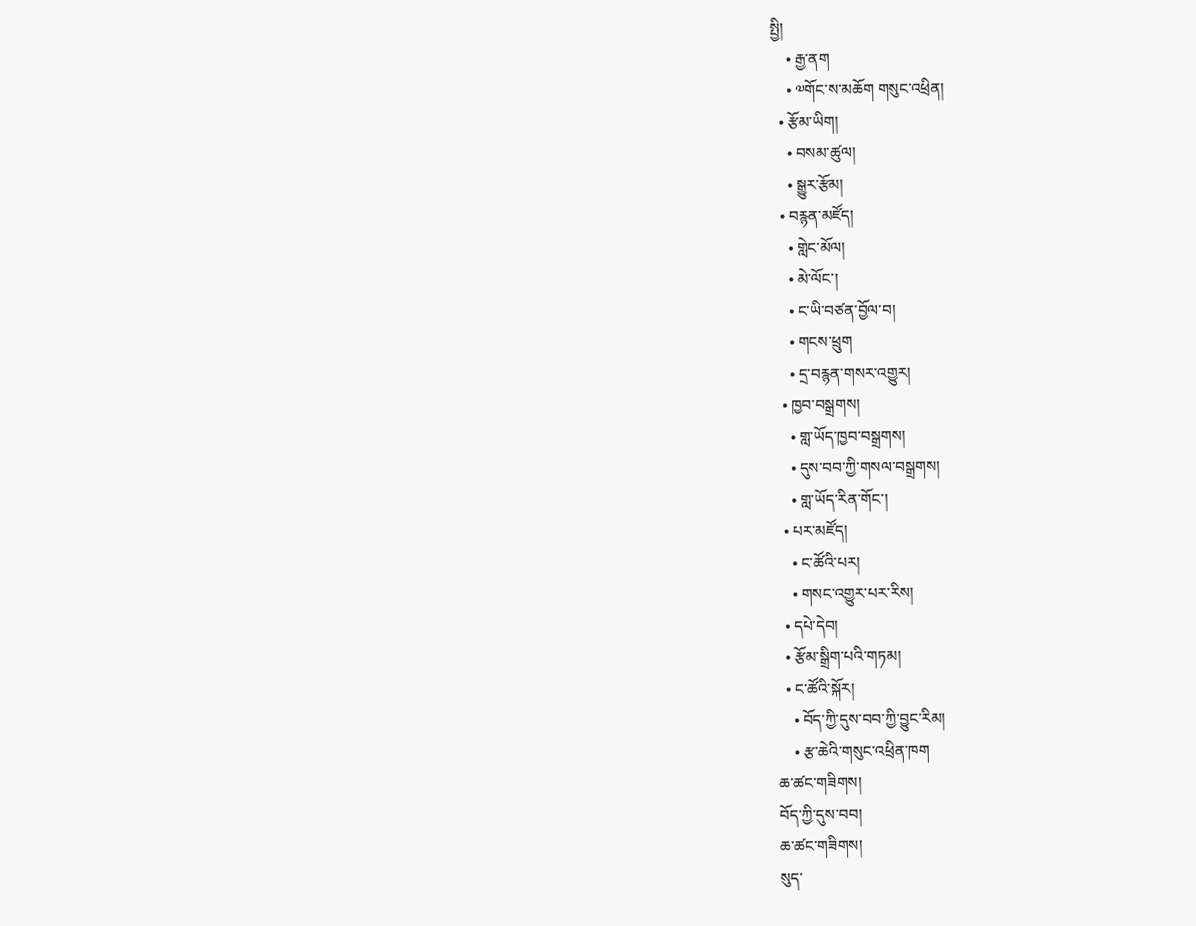སྤྱི།
    • རྒྱ་ནག
    • ༧གོང་ས་མཆོག གསུང་འཕྲིན།
  • རྩོམ་ཡིག།
    • བསམ་ཚུལ།
    • སྒྱུར་རྩོམ།
  • བརྙན་མཛོད།
    • གླེང་མོལ།
    • མེ་ལོང་།
    • ང་ཡི་བཙན་བྱོལ་བ།
    • གངས་ཕྲུག
    • དྲ་བརྙན་གསར་འགྱུར།
  • ཁྱབ་བསྒྲགས།
    • གླ་ཡོད་ཁྱབ་བསྒྲགས།
    • དུས་བབ་ཀྱི་གསལ་བསྒྲགས།
    • གླ་ཡོད་རིན་གོང་།
  • པར་མཛོད།
    • ང་ཚོའི་པར།
    • གསང་འགྱུར་པར་རིས།
  • དཔེ་དེབ།
  • རྩོམ་སྒྲིག་པའི་གཏམ།
  • ང་ཚོའི་སྐོར།
    • བོད་ཀྱི་དུས་བབ་ཀྱི་བྱུང་རིམ།
    • རྩ་ཆེའི་གསུང་འཕྲིན་ཁག
ཆ་ཚང་གཟིགས།
བོད་ཀྱི་དུས་བབ།
ཆ་ཚང་གཟིགས།
སུད་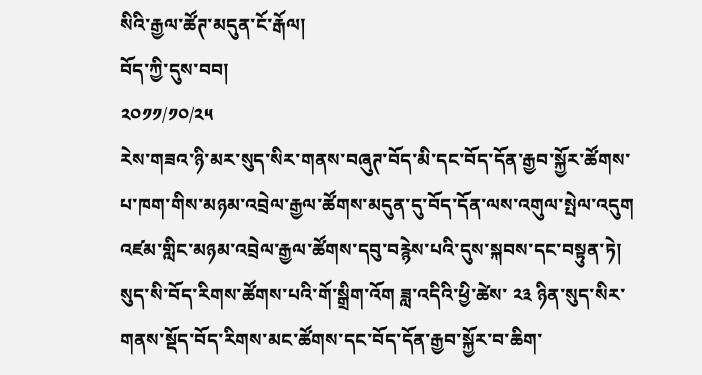སིའི་རྒྱལ་ཚོཊ་མདུན་ངོ་རྒོལ།
བོད་ཀྱི་དུས་བབ།
༢༠༡༡/༡༠/༢༥
རེས་གཟའ་ཉི་མར་སུད་སིར་གནས་བཞུཊ་བོད་མི་དང་བོད་དོན་རྒྱབ་སྐྱོར་ཚོགས་པ་ཁག་གིས་མཉམ་འབྲེལ་རྒྱལ་ཚོགས་མདུན་དུ་བོད་དོན་ལས་འགུལ་སྤེལ་འདུག
འཛམ་གླིང་མཉམ་འབྲེལ་རྒྱལ་ཚོགས་དབུ་བརྙེས་པའི་དུས་སྐབས་དང་བསྟུན་ཏེ། སུད་སི་བོད་རིགས་ཚོགས་པའི་གོ་སྒྲིག་འོག ཟླ་འདིའི་ཕྱི་ཚེས་ ༢༣ ཉིན་སུད་སིར་གནས་སྡོད་བོད་རིགས་མང་ཚོགས་དང་བོད་དོན་རྒྱབ་སྐྱོར་བ་ཆིག་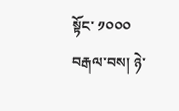སྟོང་ ༡༠༠༠ བརྒལ་བས། ཉེ་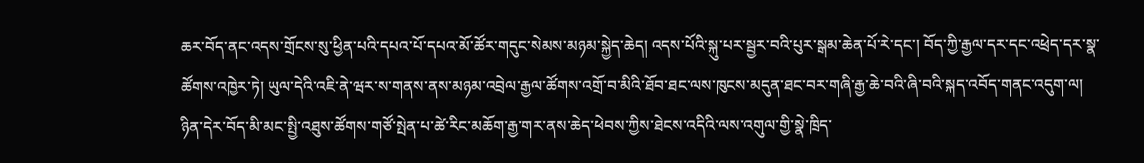ཆར་བོད་ནང་འདས་གྲོངས་སུ་ཕྱིན་པའི་དཔའ་པོ་དཔའ་མོ་ཚོར་གདུང་སེམས་མཉམ་སྐྱེད་ཆེད། འདས་པོའི་སྐུ་པར་སྦྱར་བའི་པུར་སྒམ་ཆེན་པོ་རེ་དང་། བོད་ཀྱི་རྒྱལ་དར་དང་འཕྲེད་དར་སྣ་ཚོགས་འཁྱེར་ཏེ། ཡུལ་དེའི་འཇི་ནེ་ཝར་ས་གནས་ནས་མཉམ་འབྲེལ་རྒྱལ་ཚོགས་འགྲོ་བ་མིའི་ཐོབ་ཐང་ལས་ཁུངས་མདུན་ཐང་བར་གཞི་རྒྱ་ཆེ་བའི་ཞི་བའི་སྐད་འབོད་གནང་འདུག་ལ། ཉིན་དེར་བོད་མི་མང་སྤྱི་འཐུས་ཚོགས་གཙོ་སྤེན་པ་ཚེ་རིང་མཆོག་རྒྱ་གར་ནས་ཆེད་ཕེབས་ཀྱིས་ཐེངས་འདིའི་ལས་འགུལ་གྱི་སྣེ་ཁྲིད་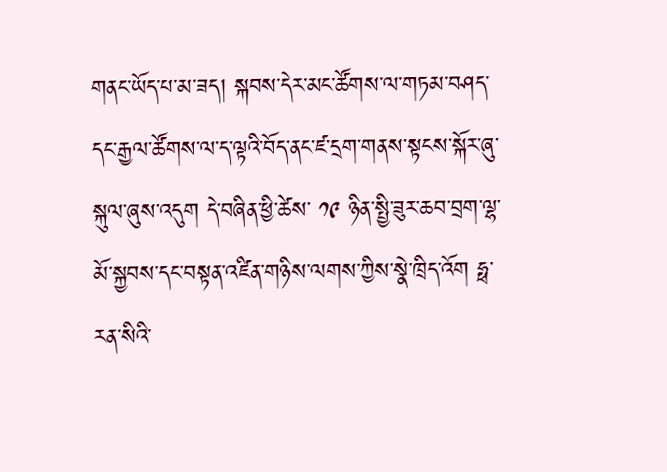གནང་ཡོད་པ་མ་ཟད། སྐབས་དེར་མང་ཚོགས་ལ་གཏམ་བཤད་དང་རྒྱལ་ཚོགས་ལ་ད་ལྟའི་བོད་ནང་ཛ་དྲག་གནས་སྟངས་སྐོར་ཞུ་སྐུལ་ཞུས་འདུག དེ་བཞིན་ཕྱི་ཚེས་ ༡༩ ཉིན་སྤྱི་ཟུར་ཆབ་བྲག་ལྷ་མོ་སྐྱབས་དང་བསྟན་འཛིན་གཉིས་ལགས་ཀྱིས་སྣེ་ཁྲིད་འོག ཧྥ་རན་སིའི་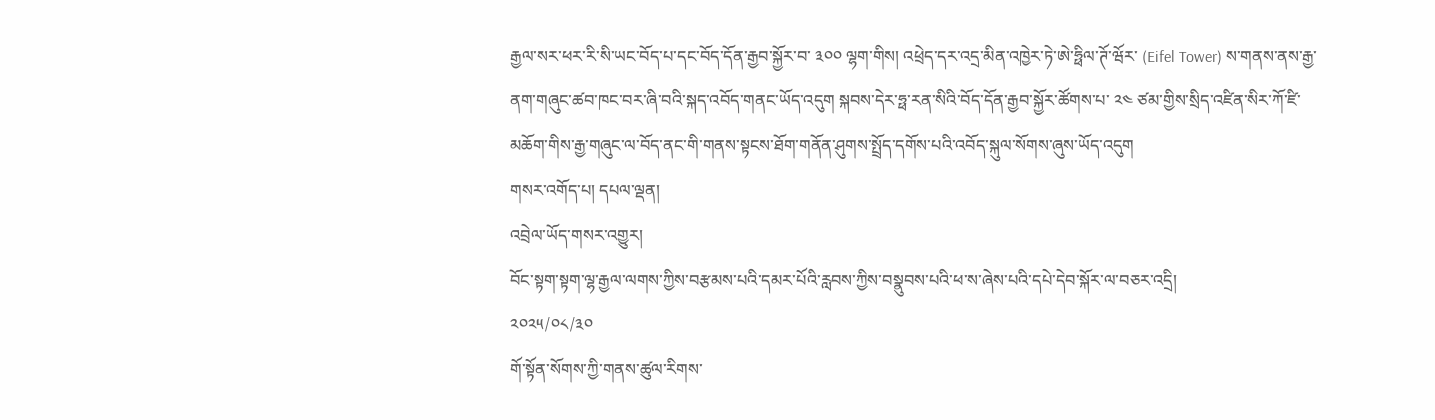རྒྱལ་སར་ཕར་རི་སི་ཡང་བོད་པ་དང་བོད་དོན་རྒྱབ་སྐྱོར་བ་ ༣༠༠ ལྷག་གིས། འཕྲེད་དར་འདྲ་མིན་འཁྱེར་ཏེ་ཨེ་ཧྥིལ་ཊོ་ཝོར་ (Eifel Tower) ས་གནས་ནས་རྒྱ་ནག་གཞུང་ཚབ་ཁང་བར་ཞི་བའི་སྐད་འབོད་གནང་ཡོད་འདུག སྐབས་དེར་ཧྥ་རན་སིའི་བོད་དོན་རྒྱབ་སྐྱོར་ཚོགས་པ་ ༢༤ ཙམ་གྱིས་སྲིད་འཛིན་སིར་ཀོ་ཛི་མཆོག་གིས་རྒྱ་གཞུང་ལ་བོད་ནང་གི་གནས་སྟངས་ཐོག་གནོན་ཤུགས་སྤྲོད་དགོས་པའི་འབོད་སྐུལ་སོགས་ཞུས་ཡོད་འདུག
གསར་འགོད་པ། དཔལ་ལྡན།
འབྲེལ་ཡོད་གསར་འགྱུར།
བོང་སྟག་སྟག་ལྷ་རྒྱལ་ལགས་ཀྱིས་བརྩམས་པའི་དམར་པོའི་རླབས་ཀྱིས་བསྣུབས་པའི་ཕ་ས་ཞེས་པའི་དཔེ་དེབ་སྐོར་ལ་བཅར་འདྲི།
༢༠༢༥/༠༨/༣༠
གོ་སྟོན་སོགས་ཀྱི་གནས་ཚུལ་རིགས་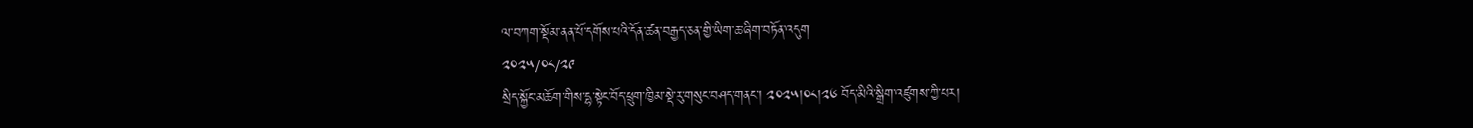ལ་བཀག་སྡོམ་ནན་པོ་དགོས་པའི་དོན་ཚན་བརྒྱད་ཅན་གྱི་ཡིག་ཆ་ཞིག་བཏོན་འདུག
༢༠༢༥/༠༨/༢༩
སྲིད་སྐྱོང་མཆོག་གིས་དྷ་སྟེང་བོད་ཕྲུག་ཁྱིམ་སྡེ་རུ་གསུང་བཤད་གནང་། ༢༠༢༥།༠༨།༢༦ བོད་མིའི་སྒྲིག་འཛུགས་ཀྱི་པར།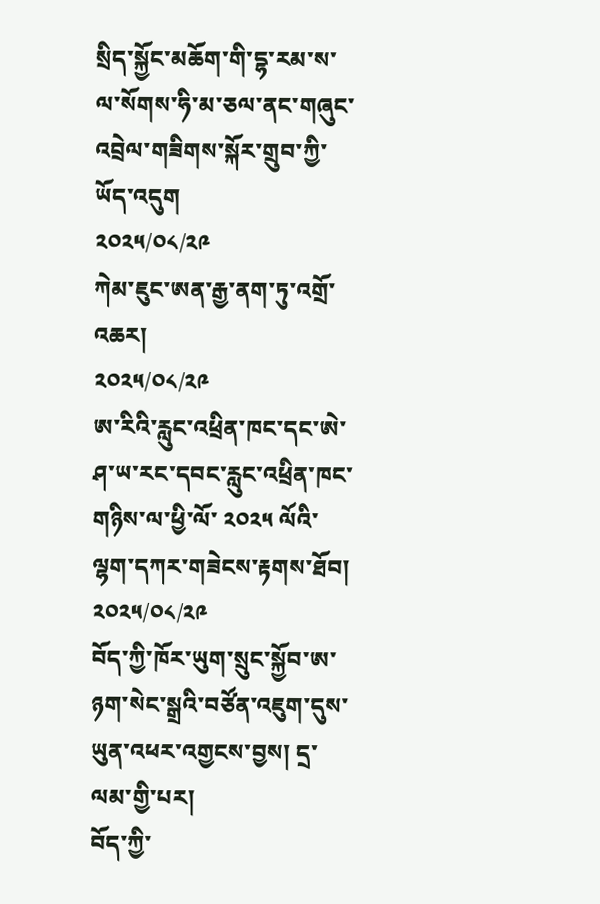སྲིད་སྐྱོང་མཆོག་གི་དྷ་རམ་ས་ལ་སོགས་ཧི་མ་ཅལ་ནང་གཞུང་འབྲེལ་གཟིགས་སྐོར་གྲུབ་ཀྱི་ཡོད་འདུག
༢༠༢༥/༠༨/༢༩
ཀེམ་ཇུང་ཨན་རྒྱ་ནག་ཏུ་འགྲོ་འཆར།
༢༠༢༥/༠༨/༢༩
ཨ་རིའི་རླུང་འཕྲིན་ཁང་དང་ཨེ་ཤ་ཡ་རང་དབང་རླུང་འཕྲིན་ཁང་གཉིས་ལ་ཕྱི་ལོ་ ༢༠༢༥ ལོའི་ལྷག་དཀར་གཟེངས་རྟགས་ཐོབ།
༢༠༢༥/༠༨/༢༩
བོད་ཀྱི་ཁོར་ཡུག་སྲུང་སྐྱོབ་ཨ་ཉག་སེང་སྒྲའི་བཙོན་འཇུག་དུས་ཡུན་འཕར་འགྱངས་བྱས། དྲ་ལམ་གྱི་པར།
བོད་ཀྱི་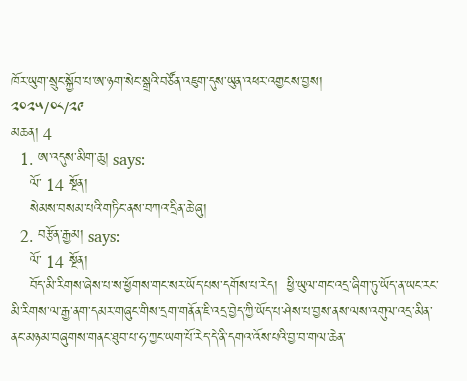ཁོར་ཡུག་སྲུང་སྐྱོབ་པ་ཨ་ཉག་སེང་སྒྲའི་བཙོན་འཇུག་དུས་ཡུན་འཕར་འགྱངས་བྱས།
༢༠༢༥/༠༨/༢༩
མཆན། 4
  1. ཨ་འདུས་མིག་ཆུ། says:
    ལོ་ 14 སྔོན།
    སེམས་བསམ་པའི་གཏིང་ནས་བཀའ་དྲིན་ཆེ་ཞུ།
  2. བརྩོན་རྒྱམ། says:
    ལོ་ 14 སྔོན།
    བོད་མི་རིགས་ཞེས་པ་ས་ཕྱོགས་གང་སར་ཡོད་པས་དགོས་པ་རེད།  ཕྱི་ཡུལ་གང་འདྲ་ཞིག་ཏུ་ཡོད་ན་ཡང་རང་མི་རིགས་ལ་རྒྱ་ནག་དམར་གཞུང་གིས་དྲག་གནོན་ཇི་འདྲ་བྱེད་ཀྱི་ཡོད་པ་ཤེས་པ་བྱས་ནས་ལས་འགུལ་འདྲ་མིན་ནང་མཉམ་བཞུགས་གནང་ཐུབ་པ་ཧ་ཀྱང་ཡག་པོ་རེད་དེ་ནི་དགའ་འོས་པའི་བྱ་བ་གལ་ཆེན་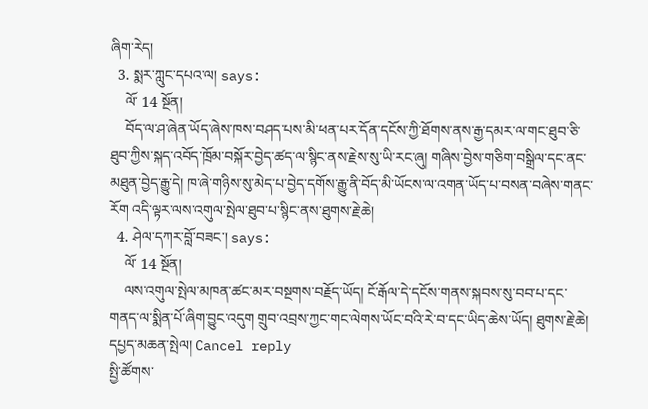ཞིག་རེད།
  3. སྨར་ཀླུང་དཔའ་ལ། says:
    ལོ་ 14 སྔོན།
    བོད་ལ་ཤ་ཞེན་ཡོད་ཞེས་ཁས་བཤད་པས་མི་ཕན་པར་དོན་དངོས་ཀྱི་ཐོགས་ནས་རྒྱ་དམར་ལ་གང་ཐུབ་ཅི་ཐུབ་ཀྱིས་སྐད་འབོད་ཁྲོམ་བསྐོར་བྱེད་ཚད་ལ་སྙིང་ནས་རྗེས་སུ་ཡི་རང་ཞུ། གཞིས་བྱེས་གཅིག་བསྒྲིལ་དང་ནང་མཐུན་བྱེད་རྒྱུ་དེ། ཁ་ཞེ་གཉིས་སུ་མེད་པ་བྱེད་དགོས་རྒྱུ་ནི་བོད་མི་ཡོངས་ལ་འགན་ཡོད་པ་བསན་བཞེས་གནང་རོག འདི་ལྟར་ལས་འགུལ་སྤེལ་ཐུབ་པ་སྙིང་ནས་ཐུགས་རྗེ་ཆེ།
  4. ཤེལ་དཀར་བློ་བཟང་། says:
    ལོ་ 14 སྔོན།
    ལས་འགུལ་སྤེལ་མཁན་ཚང་མར་བསྔགས་བརྗོད་ཡོད། ངོ་རྒོལ་དེ་དངོས་གནས་སྐབས་སུ་བབ་པ་དང་གནད་ལ་སྨིན་པོ་ཞིག་བྱུང་འདུག གྲུབ་འབྲས་ཀྱང་གང་ལེགས་ཡོང་བའི་རེ་བ་དང་ཡིད་ཆེས་ཡོད། ཐུགས་རྗེ་ཆེ།
དཔྱད་མཆན་སྤེལ། Cancel reply
སྤྱི་ཚོགས་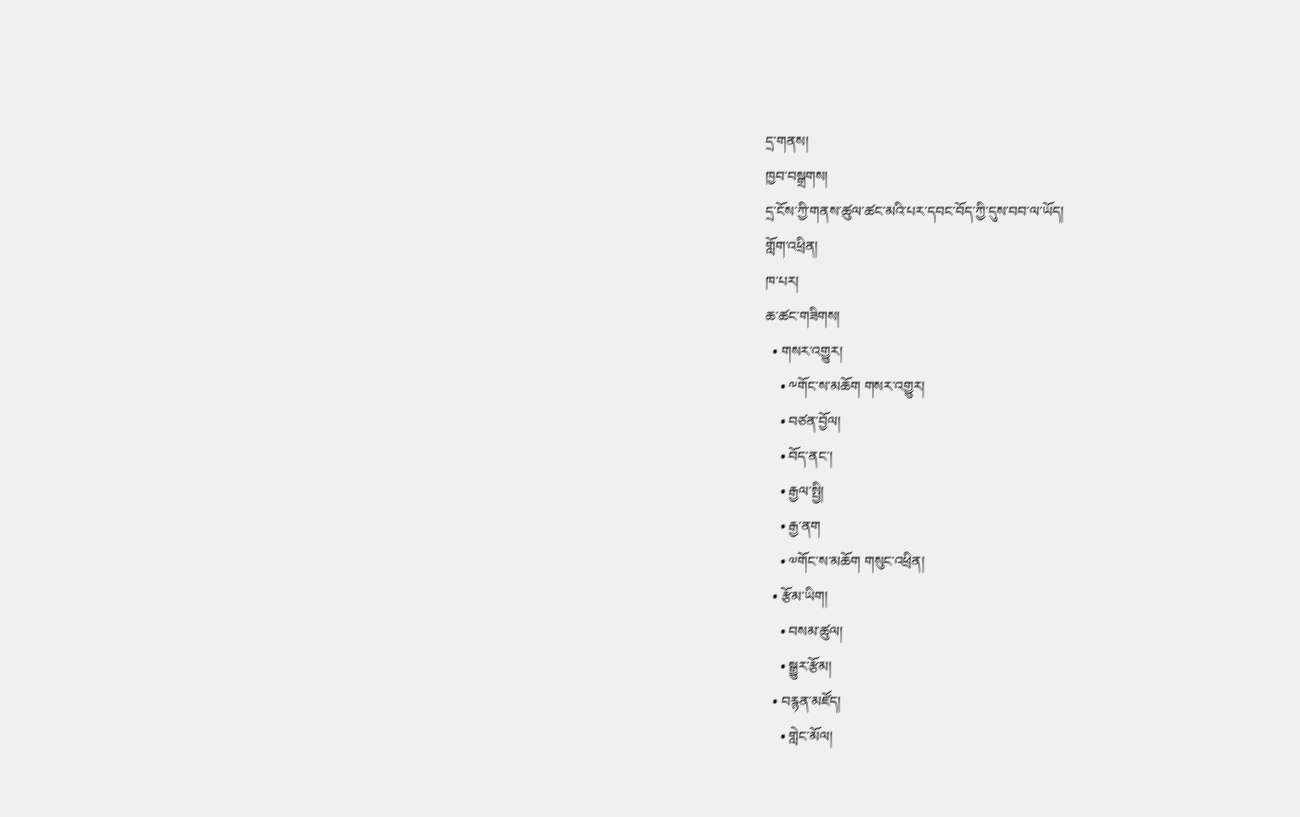དྲ་གནས།
ཁྱབ་བསྒྲགས།
དྲ་ངོས་ཀྱི་གནས་ཚུལ་ཚང་མའི་པར་དབང་བོད་ཀྱི་དུས་བབ་ལ་ཡོད།
གློག་འཕྲིན།
ཁ་པར།
ཆ་ཚང་གཟིགས།
  • གསར་འགྱུར།
    • ༸གོང་ས་མཆོག གསར་འགྱུར།
    • བཙན་བྱོལ།
    • བོད་ནང་།
    • རྒྱལ་སྤྱི།
    • རྒྱ་ནག
    • ༧གོང་ས་མཆོག གསུང་འཕྲིན།
  • རྩོམ་ཡིག།
    • བསམ་ཚུལ།
    • སྒྱུར་རྩོམ།
  • བརྙན་མཛོད།
    • གླེང་མོལ།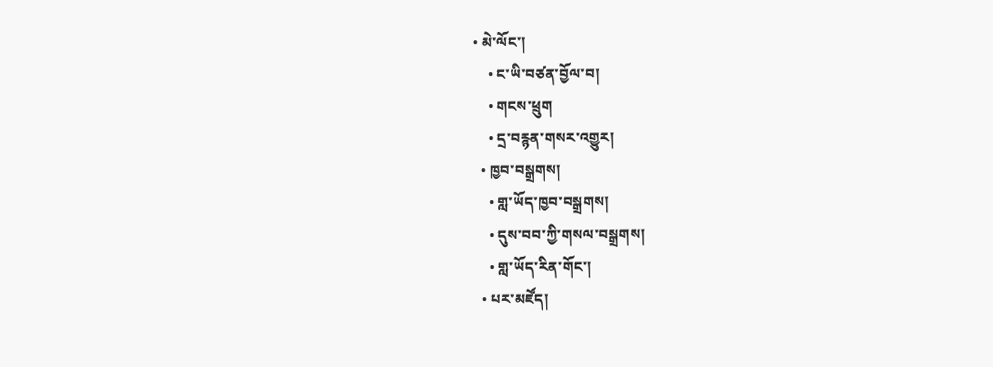• མེ་ལོང་།
    • ང་ཡི་བཙན་བྱོལ་བ།
    • གངས་ཕྲུག
    • དྲ་བརྙན་གསར་འགྱུར།
  • ཁྱབ་བསྒྲགས།
    • གླ་ཡོད་ཁྱབ་བསྒྲགས།
    • དུས་བབ་ཀྱི་གསལ་བསྒྲགས།
    • གླ་ཡོད་རིན་གོང་།
  • པར་མཛོད།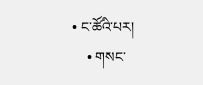• ང་ཚོའི་པར།
    • གསང་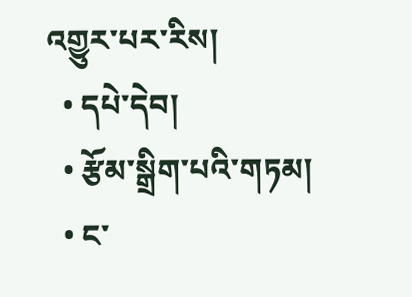འགྱུར་པར་རིས།
  • དཔེ་དེབ།
  • རྩོམ་སྒྲིག་པའི་གཏམ།
  • ང་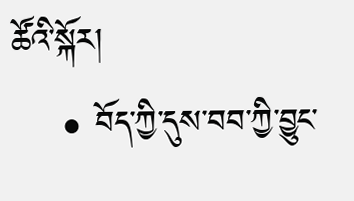ཚོའི་སྐོར།
    • བོད་ཀྱི་དུས་བབ་ཀྱི་བྱུང་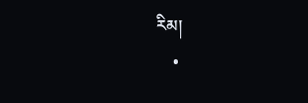རིམ།
    •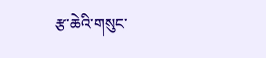རྩ་ཆེའི་གསུང་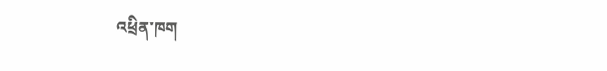འཕྲིན་ཁག